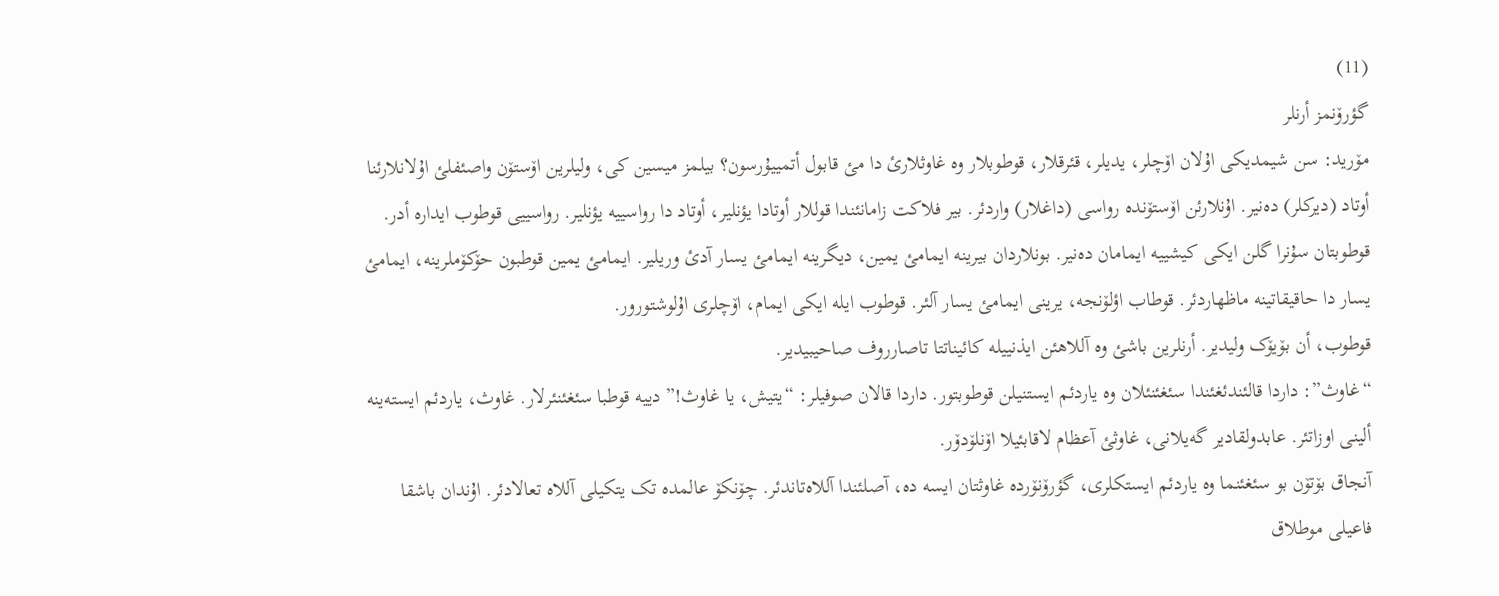(11)
گؤرۆنمز أرنلر
مۆرید: سن شیمدیکی اۇلان اۆچلر، یدیلر، قئرقلار، قوطوبلار وە غاوثلارئ دا مئ قابول أتمییۇرسون؟ بیلمز میسین کی، ولیلرین اۆستۆن واصئفلئ اۇلانلارئنا أوتاد (دیرکلر) دەنیر. اۇنلارئن اۆستۆندە رواسی (داغلار) واردئر. بیر فلاکت زامانئندا قوللار أوتادا یؤنلیر، أوتاد دا رواسییە یؤنلیر. رواسییی قوطوب ایدارە أدر.
قوطوبتان سۇنرا گلن ایکی کیشییە ایمامان دەنیر. بونلاردان بیرینە ایمامئ یمین، دیگرینە ایمامئ یسار آدئ وریلیر. ایمامئ یمین قوطبون حۆکۆملرینە، ایمامئ یسار دا حاقیقاتینە ماظهاردئر. قوطاب اؤلۆنجە، یرینی ایمامئ یسار آلئر. قوطوب ایلە ایکی ایمام، اۆچلری اۇلوشتورور.
قوطوب، أن بۆیۆک ولیدیر. أرنلرین باشئ وە آللاهئن ایذنییلە کائیناتتا تاصارروف صاحیبیدیر.
“غاوث”: داردا قالئندئغئندا سئغئنئلان وە یاردئم ایستنیلن قوطوبتور. داردا قالان صوفیلر: “یتیش، یا غاوث!” دییە قوطبا سئغئنئرلار. غاوث، یاردئم ایستەینە ألینی اوزاتئر. عابدولقادیر گەیلانی، غاوثئ آعظام لاقابئیلا اۆنلۆدۆر.
آنجاق بۆتۆن بو سئغئنما وە یاردئم ایستکلری، گؤرۆنۆردە غاوثتان ایسە دە، آصلئندا آللاەتاندئر. چۆنکۆ عالمدە تک یتکیلی آللاە تعالادئر. اۇندان باشقا فاعیلی موطلاق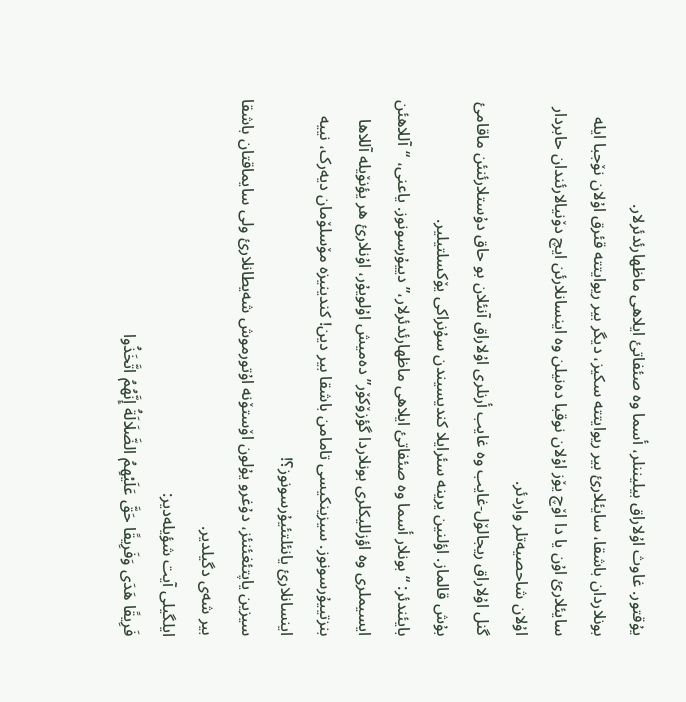یۇقتور. غاوث اۇلاراق بیلیننلر، أسما وە صئفاتئ ایلاهی ماظهارئدئرلار.
بونلاردان باشقا، سایئلارئ بیر ریوایتتە سکیز، دیگر بیر ریوایتتە قئرق اۇلان نۆجبا ایلە سایئلارئ اۇن یا دا اۆچ یۆز اۇلان نوقبا دەنیلن وە اینسانلارئن ایچ دۆنیالارئندان حابردار اۇلان شاحصیەتلر واردئر.
گنل اۇلاراق ریجالۆل-غایب وە غایب أرنلری اۇلاراق آنئلان بو حاق دۇستلارئنئن ماقامئ بۇش قالماز. اؤلنین یرینە سئرایلا کندیسیندن سۇنراکی یۆکسلتیلیر.
بایئندئر: “بونلار أسما وە صئفاتئ ایلاهی ماظهارئدئرلار،” دییۇرسونوز. یاعنی، “آللاهئن ایسیملری وە اؤزللیکلری بونلاردا گؤزۆکۆر” دەمیش اۇلویۇر، اۇنلارئ هر یؤنۆیلە آللاها بنزتییۇرسونوز. سیزینکیسی تامامن باشقا بیر دین! کندینیزە مۆسلۆمان دیەرک، نییە اینسانلارئ یانئلتئیۇرسونوز؟!
سیزین یاپتئغئنئز، دۇغرو یۇلون اۆستۆنە اۇتورموش شەیطانلارئ ولی سایماقتان باشقا بیر شەی دگیلدیر.
ایلگیلی آیت شؤیلەدیر:
فَرِيقًا هَدَى وَفَرِيقًا حَقَّ عَلَيْهِمُ الضَّلَالَةُ إِنَّهُمُ اتَّخَذُوا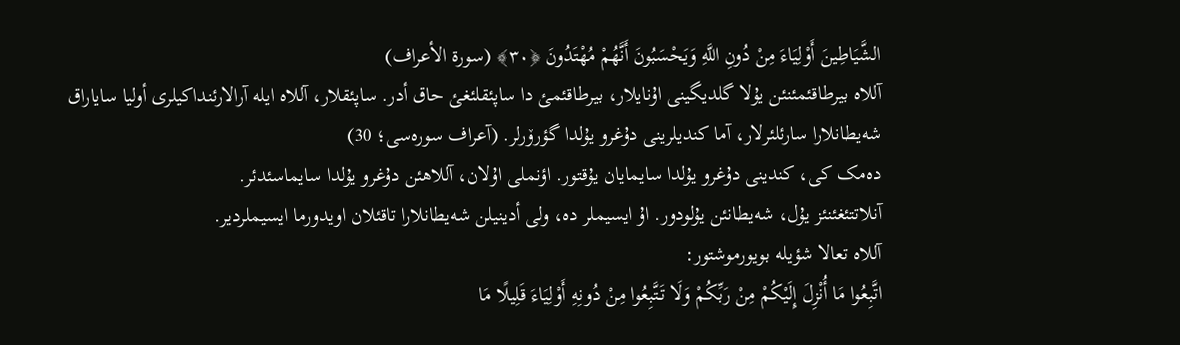الشَّيَاطِينَ أَوْلِيَاءَ مِنْ دُونِ اللَّهِ وَيَحْسَبُونَ أَنَّهُمْ مُهْتَدُونَ ﴿۳۰﴾ (سورة الأعراف)
آللاە بیرطاقئمئنئن یۇلا گلدیگینی اۇنایلار، بیرطاقئمئ دا ساپئقلئغئ حاق أدر. ساپئقلار، آللاە ایلە آرالارئنداکیلری أولیا سایاراق شەیطانلارا سارئلئرلار، آما کندیلرینی دۇغرو یۇلدا گؤرۆرلر. (آعراف سورەسی؛ 30)
دەمک کی، کندینی دۇغرو یۇلدا سایمایان یۇقتور. اؤنملی اۇلان، آللاهئن دۇغرو یۇلدا سایماسئدئر.
آنلاتتئغئنئز یۇل، شەیطانئن یۇلودور. اۇ ایسیملر دە، ولی أدینیلن شەیطانلارا تاقئلان اویدورما ایسیملردیر.
آللاە تعالا شؤیلە بویورموشتور:
اتَّبِعُوا مَا أُنْزِلَ إِلَيْكُمْ مِنْ رَبِّكُمْ وَلَا تَتَّبِعُوا مِنْ دُونِهِ أَوْلِيَاءَ قَلِيلًا مَا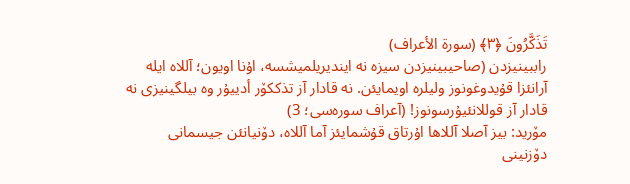تَذَكَّرُونَ ﴿۳﴾ (سورة الأعراف)
راببینیزدن (صاحیبینیزدن سیزە نە ایندیریلمیشسە، اۇنا اویون؛ آللاە ایلە آرانئزا قۇیدوغونوز ولیلرە اویمایئن. نە قادار آز تذککۆر أدییۇر وە بیلگینیزی نە قادار آز قوللانئیۇرسونوز! (آعراف سورەسی؛ 3)
مۆرید: بیز آصلا آللاها اۇرتاق قۇشمایئز آما آللاە، دۆنیانئن جیسمانی دۆزنینی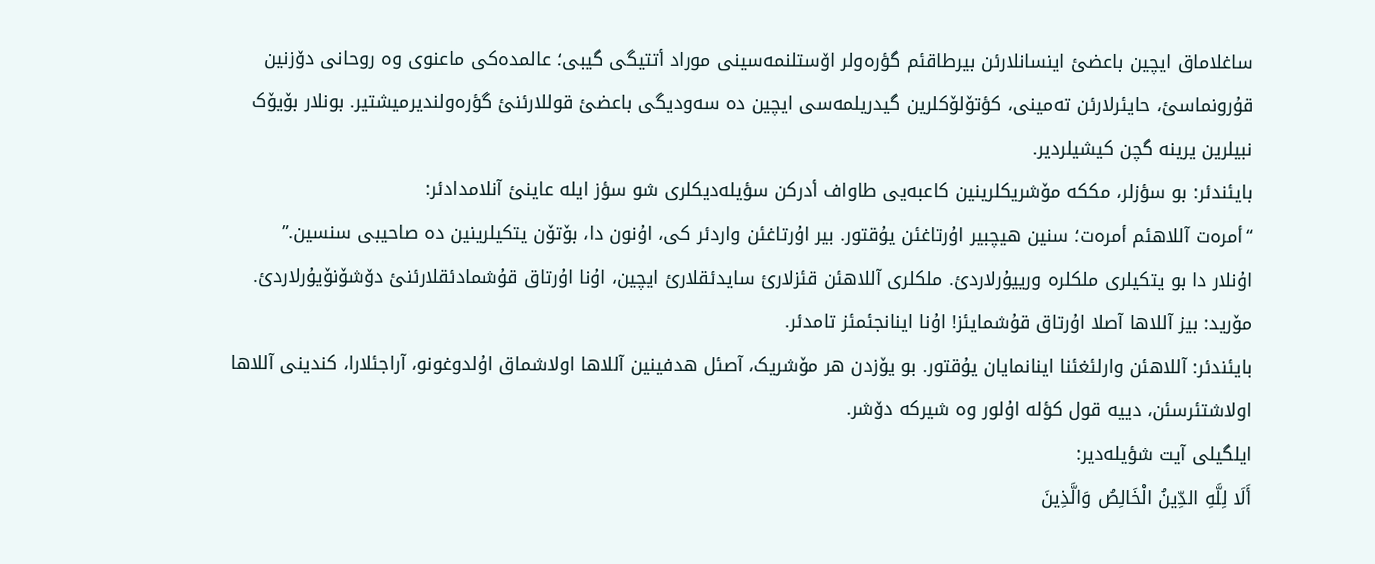ساغلاماق ایچین باعضئ اینسانلارئن بیرطاقئم گؤرەولر اۆستلنمەسینی موراد أتتیگی گیبی؛ عالمدەکی ماعنوی وە روحانی دۆزنین قۇرونماسئ، حایئرلارئن تەمینی، کؤتۆلۆکلرین گیدریلمەسی ایچین دە سەودیگی باعضئ قوللارئنئ گؤرەولندیرمیشتیر. بونلار بۆیۆک نبیلرین یرینە گچن کیشیلردیر.
بایئندئر: بو سؤزلر، مککە مۆشریکلرینین کاعبەیی طاواف أدرکن سؤیلەدیکلری شو سؤز ایلە عاینئ آنلامدادئر:
“أمرەت آللاهئم أمرەت؛ سنین هیچبیر اۇرتاغئن یۇقتور. بیر اۇرتاغئن واردئر کی، اۇنون دا، بۆتۆن یتکیلرینین دە صاحیبی سنسین.”
اۇنلار دا بو یتکیلری ملکلرە ورییۇرلاردئ. ملکلری آللاهئن قئزلارئ سایدئقلارئ ایچین، اۇنا اۇرتاق قۇشمادئقلارئنئ دۆشۆنۆیۇرلاردئ.
مۆرید: بیز آللاها آصلا اۇرتاق قۇشمایئز! اۇنا اینانجئمئز تامدئر.
بایئندئر: آللاهئن وارلئغئنا اینانمایان یۇقتور. بو یۆزدن هر مۆشریک، آصئل هدفینین آللاها اولاشماق اۇلدوغونو، آراجئلارا، کندینی آللاها اولاشتئرسئن، دییە قول کؤلە اۇلور وە شیرکە دۆشر.
ایلگیلی آیت شؤیلەدیر:
أَلَا لِلَّهِ الدِّينُ الْخَالِصُ وَالَّذِينَ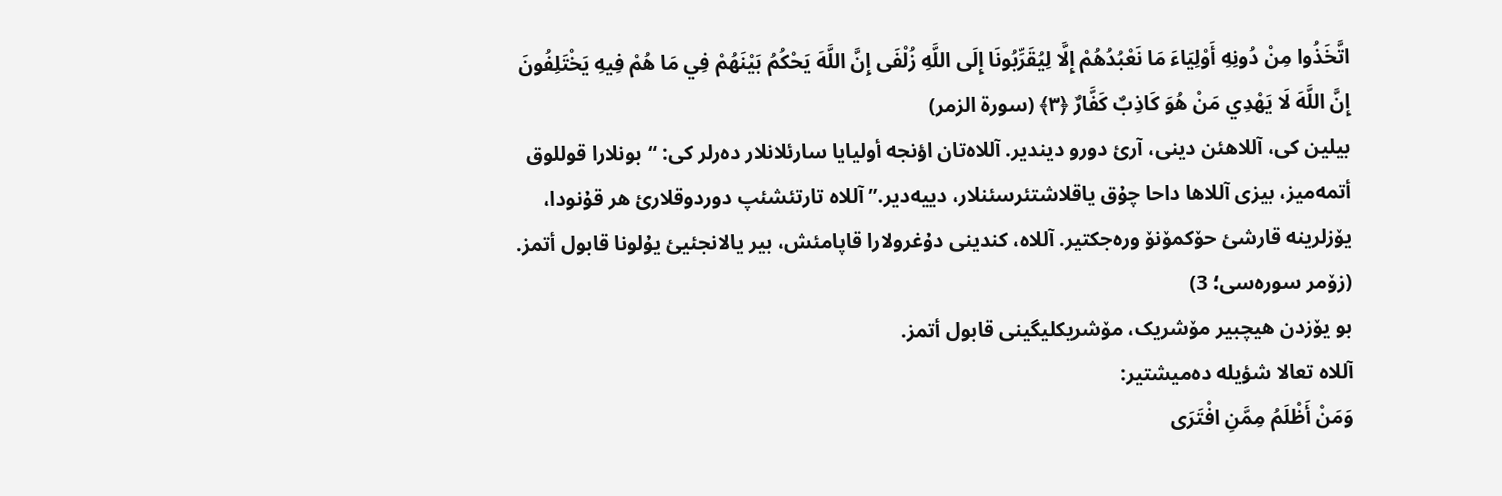اتَّخَذُوا مِنْ دُونِهِ أَوْلِيَاءَ مَا نَعْبُدُهُمْ إِلَّا لِيُقَرِّبُونَا إِلَى اللَّهِ زُلْفَى إِنَّ اللَّهَ يَحْكُمُ بَيْنَهُمْ فِي مَا هُمْ فِيهِ يَخْتَلِفُونَ إِنَّ اللَّهَ لَا يَهْدِي مَنْ هُوَ كَاذِبٌ كَفَّارٌ ﴿۳﴾ (سورة الزمر)
بیلین کی، آللاهئن دینی، آرئ دورو دیندیر. آللاەتان اؤنجە أولیایا سارئلانلار دەرلر کی: “بونلارا قوللوق أتمەمیز، بیزی آللاها داحا چۇق یاقلاشتئرسئنلار، دییەدیر.” آللاە تارتئشئپ دوردوقلارئ هر قۇنودا، یۆزلرینە قارشئ حۆکمۆنۆ ورەجکتیر. آللاە، کندینی دۇغرولارا قاپامئش، بیر یالانجئیئ یۇلونا قابول أتمز. (زۆمر سورەسی؛ 3)
بو یۆزدن هیچبیر مۆشریک، مۆشریکلیگینی قابول أتمز.
آللاە تعالا شؤیلە دەمیشتیر:
وَمَنْ أَظْلَمُ مِمَّنِ افْتَرَى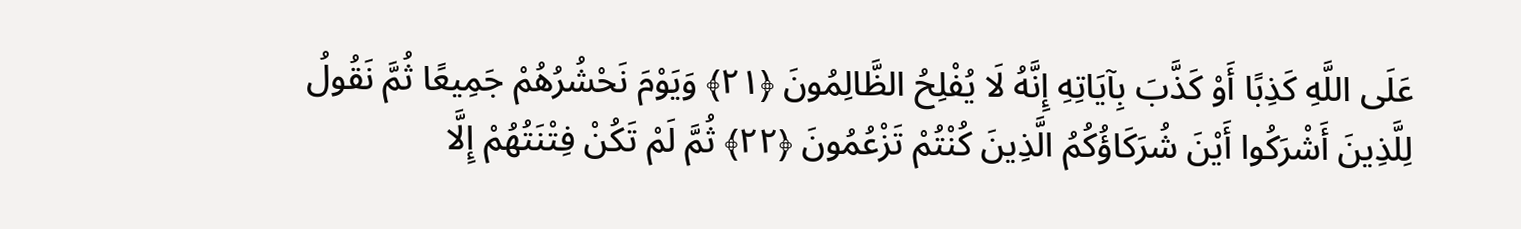عَلَى اللَّهِ كَذِبًا أَوْ كَذَّبَ بِآيَاتِهِ إِنَّهُ لَا يُفْلِحُ الظَّالِمُونَ ﴿۲۱﴾ وَيَوْمَ نَحْشُرُهُمْ جَمِيعًا ثُمَّ نَقُولُ لِلَّذِينَ أَشْرَكُوا أَيْنَ شُرَكَاؤُكُمُ الَّذِينَ كُنْتُمْ تَزْعُمُونَ ﴿۲۲﴾ ثُمَّ لَمْ تَكُنْ فِتْنَتُهُمْ إِلَّا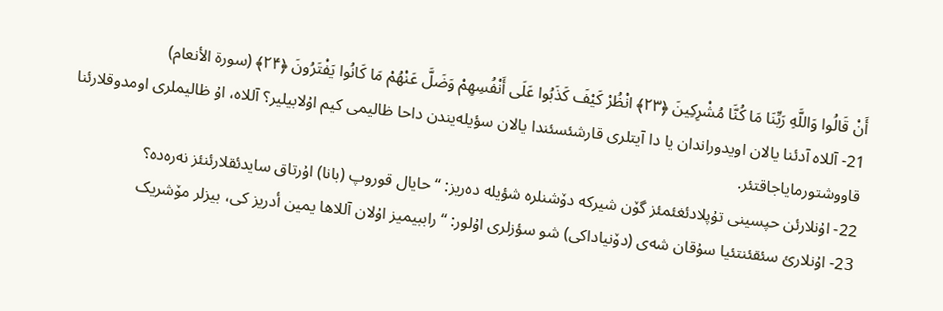أَنْ قَالُوا وَاللَّهِ رَبِّنَا مَا كُنَّا مُشْرِكِينَ ﴿۲۳﴾ انْظُرْ كَيْفَ كَذَبُوا عَلَى أَنْفُسِهِمْ وَضَلَّ عَنْهُمْ مَا كَانُوا يَفْتَرُونَ ﴿۲۴﴾ (سورة الأنعام)
21- آللاە آدئنا یالان اویدوراندان یا دا آیتلری قارشئسئندا یالان سؤیلەیندن داحا ظالیمی کیم اۇلابیلیر؟ آللاە، اۇ ظالیملری اومدوقلارئنا قاووشتورمایاجاقتئر.
22- اۇنلارئن حپسینی تۇپلادئغئمئز گۆن شیرکە دۆشنلرە شؤیلە دەریز: “حایال قوروپ (بانا) اۇرتاق سایدئقلارئنئز نەرەدە؟
23- اۇنلارئ سئقئنتئیا سۇقان شەی (دۆنیاداکی) شو سؤزلری اۇلور: “راببیمیز اۇلان آللاها یمین أدریز کی، بیزلر مۆشریک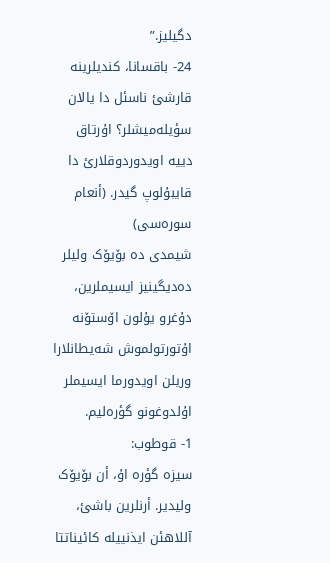دگیلیز.”
24- باقسانا، کندیلرینە قارشئ ناسئل دا یالان سؤیلەمیشلر؟ اۇرتاق دییە اویدوردوقلارئ دا قایبۇلوپ گیدر. (أنعام سورەسی)
شیمدی دە بۆیۆک ولیلر دەدیگینیز ایسیملرین، دۇغرو یۇلون اۆستۆنە اۇتورتولموش شەیطانلارا وریلن اویدورما ایسیملر اۇلدوغونو گؤرەلیم.
1- قوطوب:
سیزە گؤرە اۇ، أن بۆیۆک ولیدیر. أرنلرین باشئ، آللاهئن ایذنییلە کائیناتتا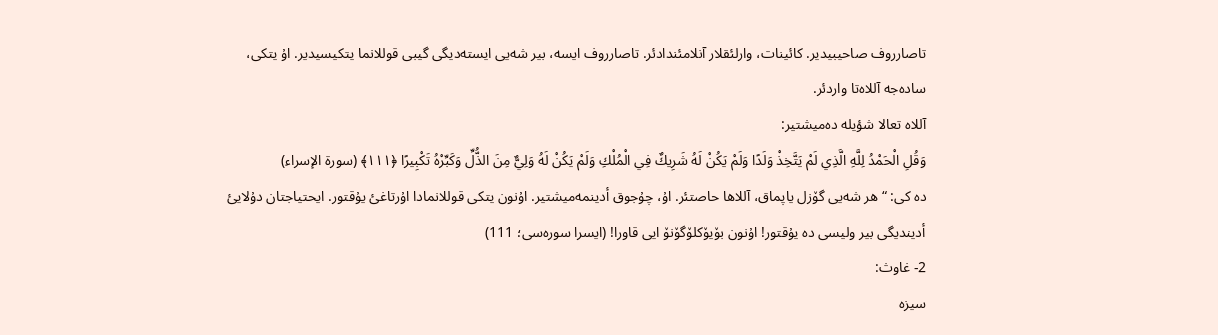تاصارروف صاحیبیدیر. کائینات، وارلئقلار آنلامئندادئر. تاصارروف ایسە، بیر شەیی ایستەدیگی گیبی قوللانما یتکیسیدیر. اۇ یتکی، سادەجە آللاەتا واردئر.
آللاە تعالا شؤیلە دەمیشتیر:
وَقُلِ الْحَمْدُ لِلَّهِ الَّذِي لَمْ يَتَّخِذْ وَلَدًا وَلَمْ يَكُنْ لَهُ شَرِيكٌ فِي الْمُلْكِ وَلَمْ يَكُنْ لَهُ وَلِيٌّ مِنَ الذُّلِّ وَكَبِّرْهُ تَكْبِيرًا ﴿۱۱۱﴾ (سورة الإسراء)
دە کی: “هر شەیی گۆزل یاپماق، آللاها حاصتئر. اۇ، چۇجوق أدینمەمیشتیر. اۇنون یتکی قوللانمادا اۇرتاغئ یۇقتور. ایحتیاجتان دۇلایئ أدیندیگی بیر ولیسی دە یۇقتور! اۇنون بۆیۆکلۆگۆنۆ ایی قاورا! (ایسرا سورەسی؛ 111)
2- غاوث:
سیزە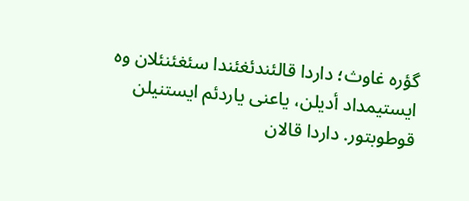گؤرە غاوث؛ داردا قالئندئغئندا سئغئنئلان وە ایستیمداد أدیلن، یاعنی یاردئم ایستنیلن قوطوبتور. داردا قالان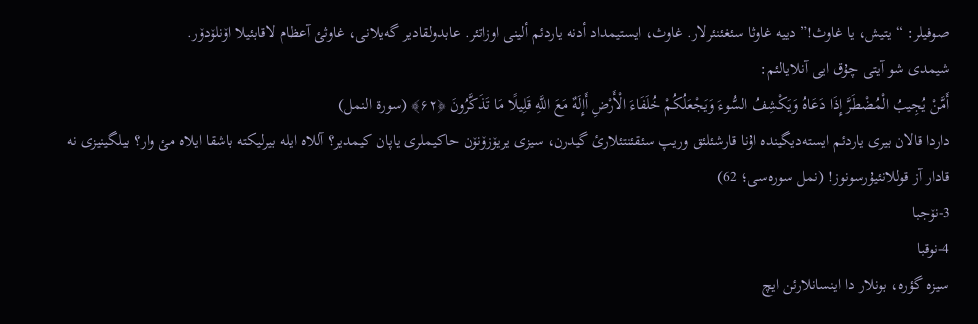صوفیلر: “یتیش، یا غاوث!” دییە غاوثا سئغئنئرلار. غاوث، ایستیمداد أدنە یاردئم ألینی اوزاتئر. عابدولقادیر گەیلانی، غاوثئ آعظام لاقابئیلا اۆنلۆدۆر.
شیمدی شو آیتی چۇق ایی آنلایالئم:
أَمَّنْ يُجِيبُ الْمُضْطَرَّ إِذَا دَعَاهُ وَيَكْشِفُ السُّوءَ وَيَجْعَلُكُمْ خُلَفَاءَ الْأَرْضِ أَإِلَهٌ مَعَ اللَّهِ قَلِيلًا مَا تَذَكَّرُونَ ﴿۶۲﴾ (سورة النمل)
داردا قالان بیری یاردئم ایستەدیگیندە اۇنا قارشئلئق وریپ سئقئنتئلارئ گیدرن، سیزی یریۆزۆنۆن حاکیملری یاپان کیمدیر؟ آللاە ایلە بیرلیکتە باشقا ایلاە مئ وار؟ بیلگینیزی نە قادار آز قوللانئیۇرسونوز! (نمل سورەسی؛ 62)
3-نۆجبا
4-نوقبا
سیزە گؤرە، بونلار دا اینسانلارئن ایچ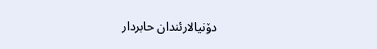دۆنیالارئندان حابردار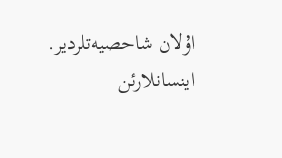اۇلان شاحصیەتلردیر. اینسانلارئن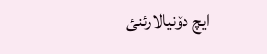ایچ دۆنیالارئنئ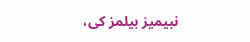نبیمیز بیلمز کی،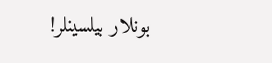بونلار بیلسینلر!